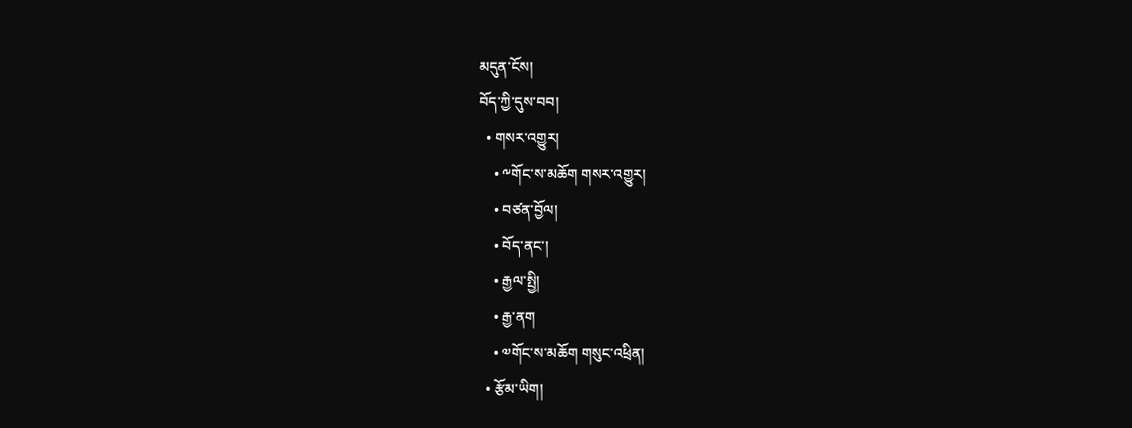མདུན་ངོས།
བོད་ཀྱི་དུས་བབ།
  • གསར་འགྱུར།
    • ༸གོང་ས་མཆོག གསར་འགྱུར།
    • བཙན་བྱོལ།
    • བོད་ནང་།
    • རྒྱལ་སྤྱི།
    • རྒྱ་ནག
    • ༧གོང་ས་མཆོག གསུང་འཕྲིན།
  • རྩོམ་ཡིག།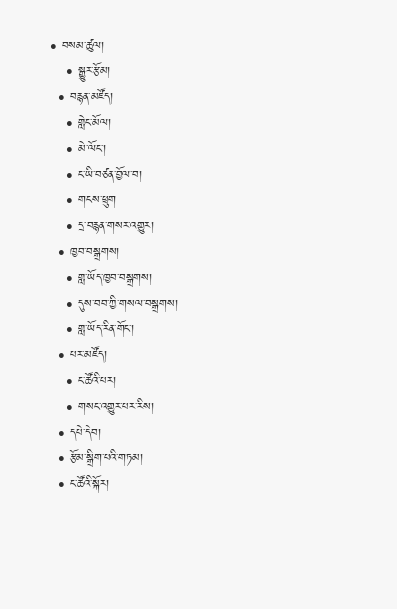• བསམ་ཚུལ།
    • སྒྱུར་རྩོམ།
  • བརྙན་མཛོད།
    • གླེང་མོལ།
    • མེ་ལོང་།
    • ང་ཡི་བཙན་བྱོལ་བ།
    • གངས་ཕྲུག
    • དྲ་བརྙན་གསར་འགྱུར།
  • ཁྱབ་བསྒྲགས།
    • གླ་ཡོད་ཁྱབ་བསྒྲགས།
    • དུས་བབ་ཀྱི་གསལ་བསྒྲགས།
    • གླ་ཡོད་རིན་གོང་།
  • པར་མཛོད།
    • ང་ཚོའི་པར།
    • གསང་འགྱུར་པར་རིས།
  • དཔེ་དེབ།
  • རྩོམ་སྒྲིག་པའི་གཏམ།
  • ང་ཚོའི་སྐོར།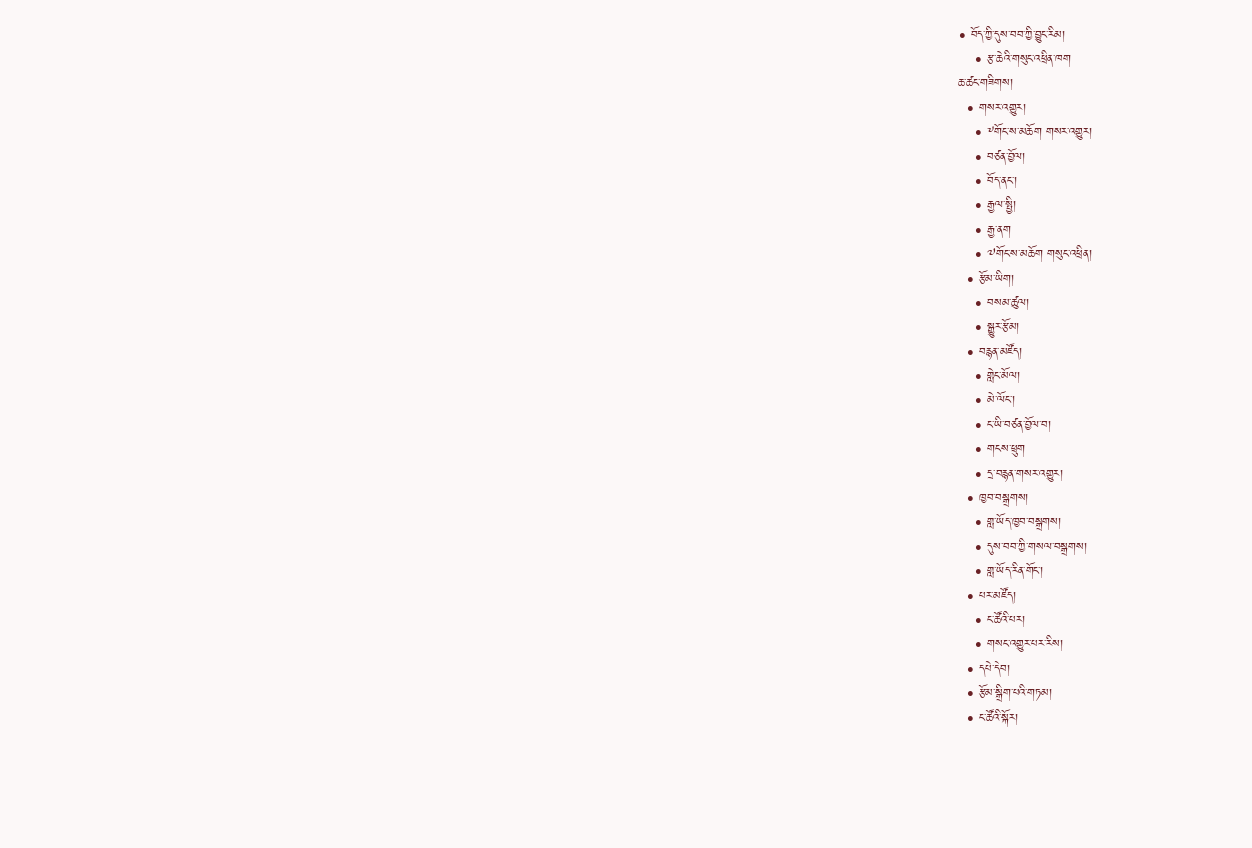• བོད་ཀྱི་དུས་བབ་ཀྱི་བྱུང་རིམ།
    • རྩ་ཆེའི་གསུང་འཕྲིན་ཁག
ཆ་ཚང་གཟིགས།
  • གསར་འགྱུར།
    • ༸གོང་ས་མཆོག གསར་འགྱུར།
    • བཙན་བྱོལ།
    • བོད་ནང་།
    • རྒྱལ་སྤྱི།
    • རྒྱ་ནག
    • ༧གོང་ས་མཆོག གསུང་འཕྲིན།
  • རྩོམ་ཡིག།
    • བསམ་ཚུལ།
    • སྒྱུར་རྩོམ།
  • བརྙན་མཛོད།
    • གླེང་མོལ།
    • མེ་ལོང་།
    • ང་ཡི་བཙན་བྱོལ་བ།
    • གངས་ཕྲུག
    • དྲ་བརྙན་གསར་འགྱུར།
  • ཁྱབ་བསྒྲགས།
    • གླ་ཡོད་ཁྱབ་བསྒྲགས།
    • དུས་བབ་ཀྱི་གསལ་བསྒྲགས།
    • གླ་ཡོད་རིན་གོང་།
  • པར་མཛོད།
    • ང་ཚོའི་པར།
    • གསང་འགྱུར་པར་རིས།
  • དཔེ་དེབ།
  • རྩོམ་སྒྲིག་པའི་གཏམ།
  • ང་ཚོའི་སྐོར།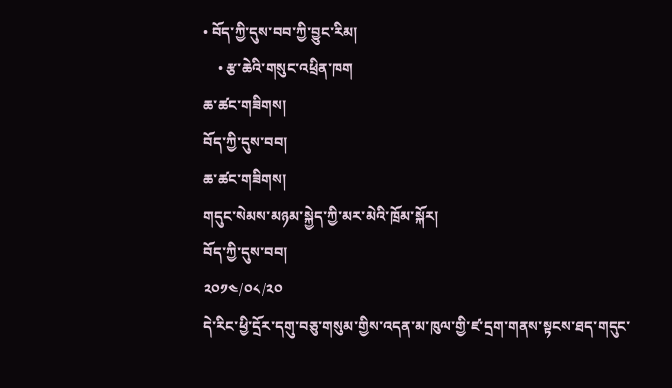• བོད་ཀྱི་དུས་བབ་ཀྱི་བྱུང་རིམ།
    • རྩ་ཆེའི་གསུང་འཕྲིན་ཁག
ཆ་ཚང་གཟིགས།
བོད་ཀྱི་དུས་བབ།
ཆ་ཚང་གཟིགས།
གདུང་སེམས་མཉམ་སྐྱེད་ཀྱི་མར་མེའི་ཁྲོམ་སྐོར།
བོད་ཀྱི་དུས་བབ།
༢༠༡༤/༠༨/༢༠
དེ་རིང་ཕྱི་དྲོར་དགུ་བཅུ་གསུམ་གྱིས་འདན་མ་ཁུལ་གྱི་ཛ་དྲག་གནས་སྟངས་ཐད་གདུང་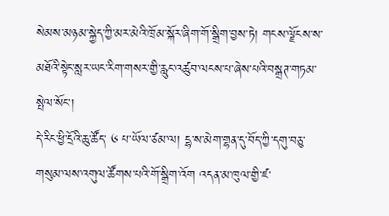སེམས་མཉམ་སྐྱེད་ཀྱི་མར་མེའི་ཁྲོམ་སྐོར་ཞིག་གོ་སྒྲིག་བྱས་ཏེ། གངས་ལྗོངས་ས་མཐོའི་སྟེང་སླར་ཡང་རིག་གསར་གྱི་རླུང་འཚུབ་ལངས་པ་ཞེས་པའི་བསྒྲཊ་གཏམ་སྤེལ་སོང་།
དེ་རིང་ཕྱི་དྲོའི་ཆུ་ཚོད་ ༦ པ་ཡོལ་ཙམ་ལ། དྷ་ས་མེག་གྷན་དུ་བོད་ཀྱི་དགུ་བཅུ་གསུམ་ལས་འགུལ་ཚོགས་པའི་གོ་སྒྲིག་འོག འདན་མ་ཁུལ་གྱི་ཛ་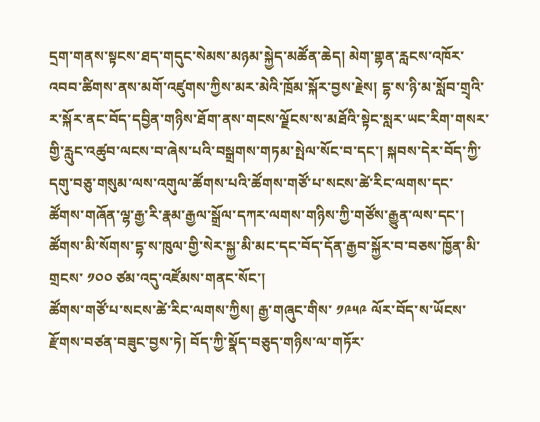དྲག་གནས་སྟངས་ཐད་གདུང་སེམས་མཉམ་སྐྱེད་མཚོན་ཆེད། མེག་གྷན་རླངས་འཁོར་འབབ་ཚིགས་ནས་མགོ་འཛུགས་ཀྱིས་མར་མེའི་ཁྲོམ་སྐོར་བྱས་རྗེས། དྷ་ས་ཉི་མ་སློབ་གྲྭའི་ར་སྐོར་ནང་བོད་དབྱིན་གཉིས་ཐོག་ནས་གངས་ལྗོངས་ས་མཐོའི་སྟེང་སླར་ཡང་རིག་གསར་གྱི་རླུང་འཚུབ་ལངས་བ་ཞེས་པའི་བསྒྲགས་གཏམ་སྤེལ་སོང་བ་དང་། སྐབས་དེར་བོད་ཀྱི་དགུ་བཅུ་གསུམ་ལས་འགུལ་ཚོགས་པའི་ཚོགས་གཙོ་པ་སངས་ཚེ་རིང་ལགས་དང་ཚོགས་གཞོན་ལྷ་རྒྱ་རི་རྣམ་རྒྱལ་སྒྲོལ་དཀར་ལགས་གཉིས་ཀྱི་གཙོས་རྒྱུན་ལས་དང་། ཚོགས་མི་སོགས་དྷ་ས་ཁུལ་གྱི་སེར་སྐྱ་མི་མང་དང་བོད་དོན་རྒྱབ་སྐྱོར་བ་བཅས་ཁྱོན་མི་གྲངས་ ༡༠༠ ཙམ་འདུ་འཛོམས་གནང་སོང་།
ཚོགས་གཙོ་པ་སངས་ཚེ་རིང་ལགས་ཀྱིས། རྒྱ་གཞུང་གིས་ ༡༩༥༩ ལོར་བོད་ས་ཡོངས་རྫོགས་བཙན་བཟུང་བྱས་ཏེ། བོད་ཀྱི་སྣོད་བཅུད་གཉིས་ལ་གཏོར་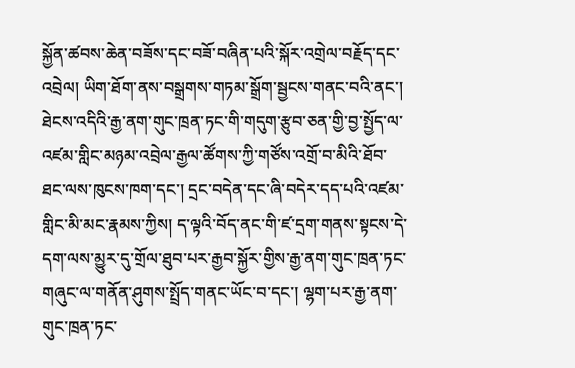སྐྱོན་ཚབས་ཆེན་བཟོས་དང་བཟོ་བཞིན་པའི་སྐོར་འགྲེལ་བརྗོད་དང་འབྲེལ། ཡིག་ཐོག་ནས་བསྒྲགས་གཏམ་སྒྲོག་སྦྱངས་གནང་བའི་ནང་། ཐེངས་འདིའི་རྒྱ་ནག་གུང་ཁྲན་ཏང་གི་གདུག་རྩུབ་ཅན་གྱི་བྱ་སྤྱོད་ལ་འཛམ་གླིང་མཉམ་འབྲེལ་རྒྱལ་ཚོགས་ཀྱི་གཙོས་འགྲོ་བ་མིའི་ཐོབ་ཐང་ལས་ཁུངས་ཁག་དང་། དྲང་བདེན་དང་ཞི་བདེར་དད་པའི་འཛམ་གླིང་མི་མང་རྣམས་ཀྱིས། ད་ལྟའི་བོད་ནང་གི་ཛ་དྲག་གནས་སྟངས་དེ་དག་ལས་མྱུར་དུ་གྲོལ་ཐུབ་པར་རྒྱབ་སྐྱོར་གྱིས་རྒྱ་ནག་གུང་ཁྲན་ཏང་གཞུང་ལ་གནོན་ཤུགས་སྤྲོད་གནང་ཡོང་བ་དང་། ལྷག་པར་རྒྱ་ནག་གུང་ཁྲན་ཏང་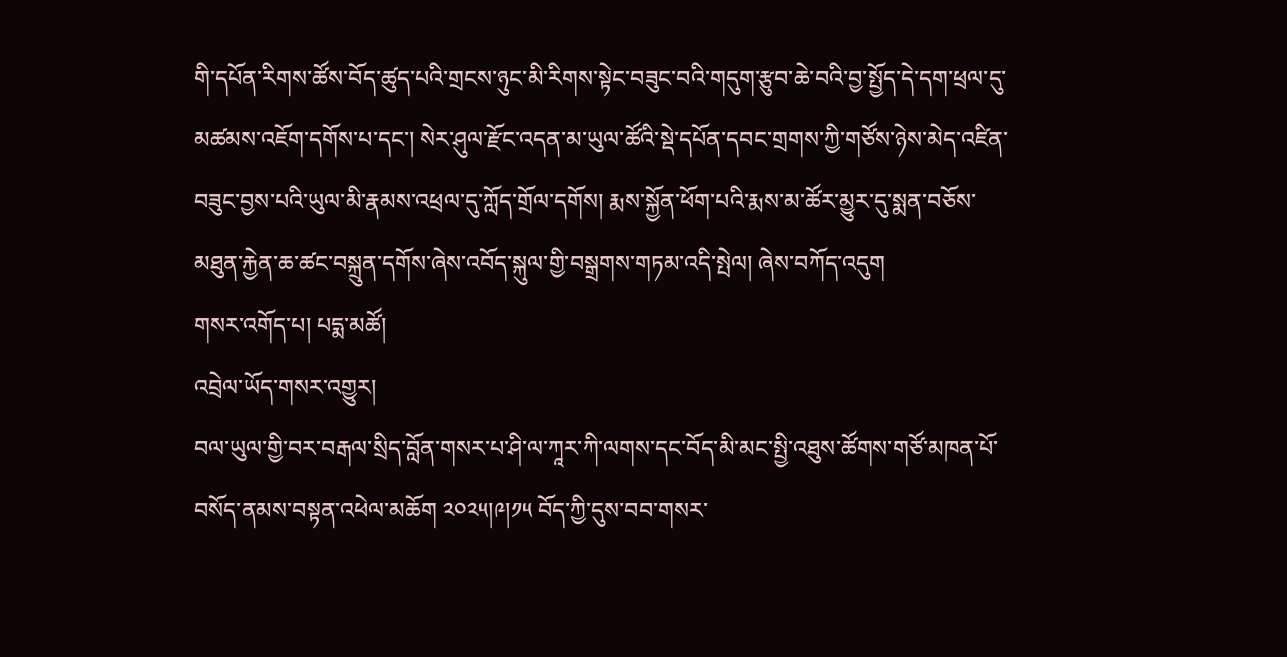གི་དཔོན་རིགས་ཚོས་བོད་ཚུད་པའི་གྲངས་ཉུང་མི་རིགས་སྟེང་བཟུང་བའི་གདུག་རྩུབ་ཆེ་བའི་བྱ་སྤྱོད་དེ་དག་ཕྲལ་དུ་མཚམས་འཇོག་དགོས་པ་དང་། སེར་ཤུལ་རྫོང་འདན་མ་ཡུལ་ཚོའི་སྡེ་དཔོན་དབང་གྲགས་ཀྱི་གཙོས་ཉེས་མེད་འཛིན་བཟུང་བྱས་པའི་ཡུལ་མི་རྣམས་འཕྲལ་དུ་ཀློད་གྲོལ་དགོས། རྨས་སྐྱོན་ཕོག་པའི་རྨས་མ་ཚོར་མྱུར་དུ་སྨན་བཅོས་མཐུན་རྐྱེན་ཆ་ཚང་བསྐྲུན་དགོས་ཞེས་འབོད་སྐུལ་གྱི་བསྒྲགས་གཏམ་འདི་སྤེལ། ཞེས་བཀོད་འདུག
གསར་འགོད་པ། པདྨ་མཚོ།
འབྲེལ་ཡོད་གསར་འགྱུར།
བལ་ཡུལ་གྱི་བར་བརྒལ་སྲིད་བློན་གསར་པ་ཤི་ལ་ཀཱར་ཀི་ལགས་དང་བོད་མི་མང་སྤྱི་འཐུས་ཚོགས་གཙོ་མཁན་པོ་བསོད་ནམས་བསྟན་འཕེལ་མཆོག ༢༠༢༥།༩།༡༥ བོད་ཀྱི་དུས་བབ་གསར་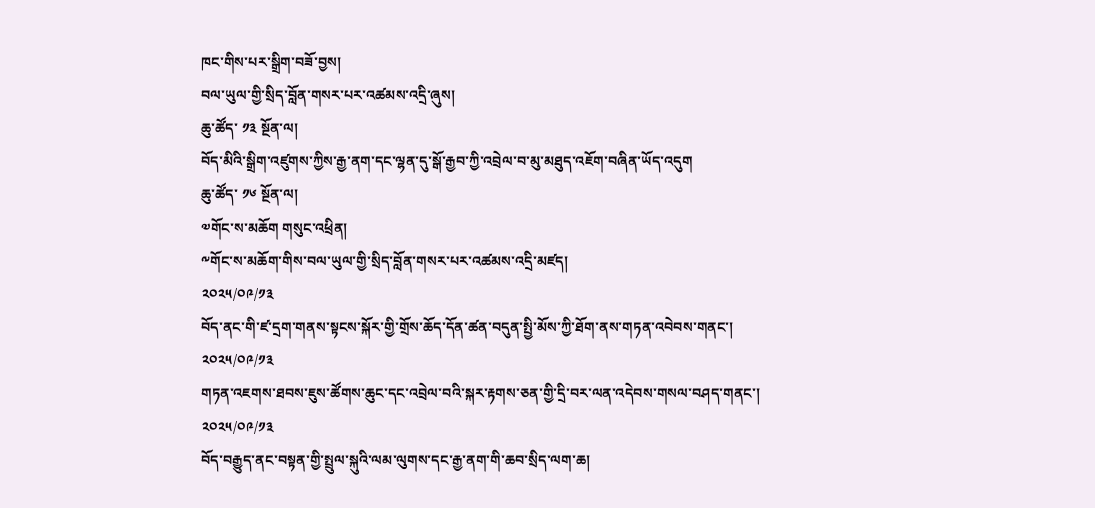ཁང་གིས་པར་སྒྲིག་བཟོ་བྱས།
བལ་ཡུལ་གྱི་སྲིད་བློན་གསར་པར་འཚམས་འདྲི་ཞུས།
ཆུ་ཚོད་ ༡༣ སྔོན་ལ།
བོད་མིའི་སྒྲིག་འཛུགས་ཀྱིས་རྒྱ་ནག་དང་ལྷན་དུ་སྒོ་རྒྱབ་ཀྱི་འབྲེལ་བ་མུ་མཐུད་འཇོག་བཞིན་ཡོད་འདུག
ཆུ་ཚོད་ ༡༦ སྔོན་ལ།
༧གོང་ས་མཆོག གསུང་འཕྲིན།
༸གོང་ས་མཆོག་གིས་བལ་ཡུལ་གྱི་སྲིད་བློན་གསར་པར་འཚམས་འདྲི་མཛད།
༢༠༢༥/༠༩/༡༣
བོད་ནང་གི་ཛ་དྲག་གནས་སྟངས་སྐོར་གྱི་གྲོས་ཆོད་དོན་ཚན་བདུན་སྤྱི་མོས་ཀྱི་ཐོག་ནས་གཏན་འབེབས་གནང་།
༢༠༢༥/༠༩/༡༣
གཏན་འཇགས་ཐབས་ཇུས་ཚོགས་ཆུང་དང་འབྲེལ་བའི་སྐར་རྟགས་ཅན་གྱི་དྲི་བར་ལན་འདེབས་གསལ་བཤད་གནང་།
༢༠༢༥/༠༩/༡༣
བོད་བརྒྱུད་ནང་བསྟན་གྱི་སྤྲུལ་སྐུའི་ལམ་ལུགས་དང་རྒྱ་ནག་གི་ཆབ་སྲིད་ལག་ཆ།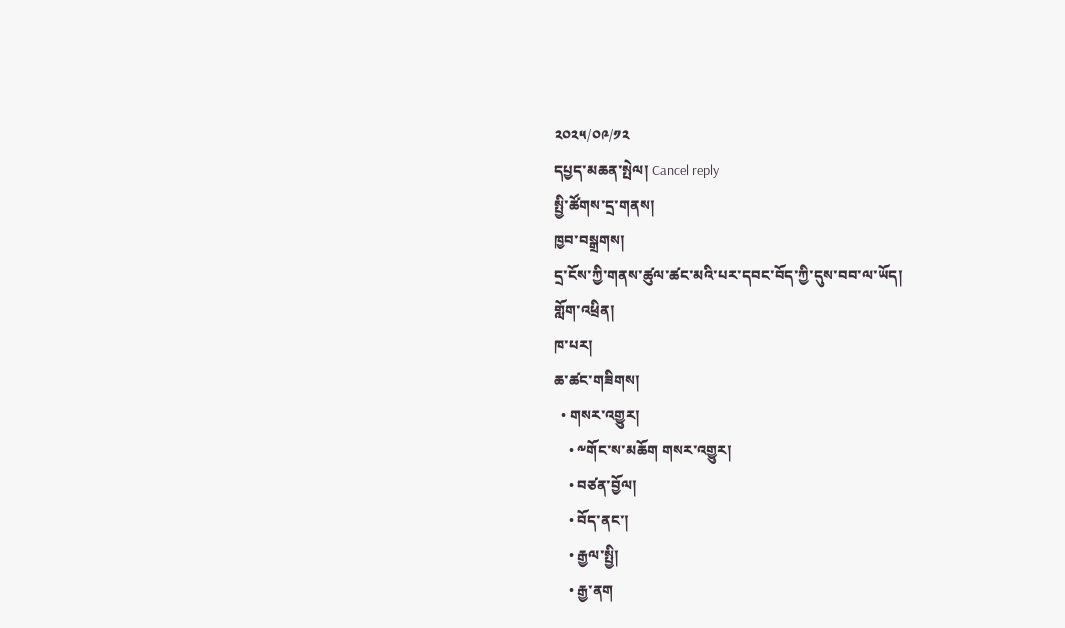༢༠༢༥/༠༩/༡༢
དཔྱད་མཆན་སྤེལ། Cancel reply
སྤྱི་ཚོགས་དྲ་གནས།
ཁྱབ་བསྒྲགས།
དྲ་ངོས་ཀྱི་གནས་ཚུལ་ཚང་མའི་པར་དབང་བོད་ཀྱི་དུས་བབ་ལ་ཡོད།
གློག་འཕྲིན།
ཁ་པར།
ཆ་ཚང་གཟིགས།
  • གསར་འགྱུར།
    • ༸གོང་ས་མཆོག གསར་འགྱུར།
    • བཙན་བྱོལ།
    • བོད་ནང་།
    • རྒྱལ་སྤྱི།
    • རྒྱ་ནག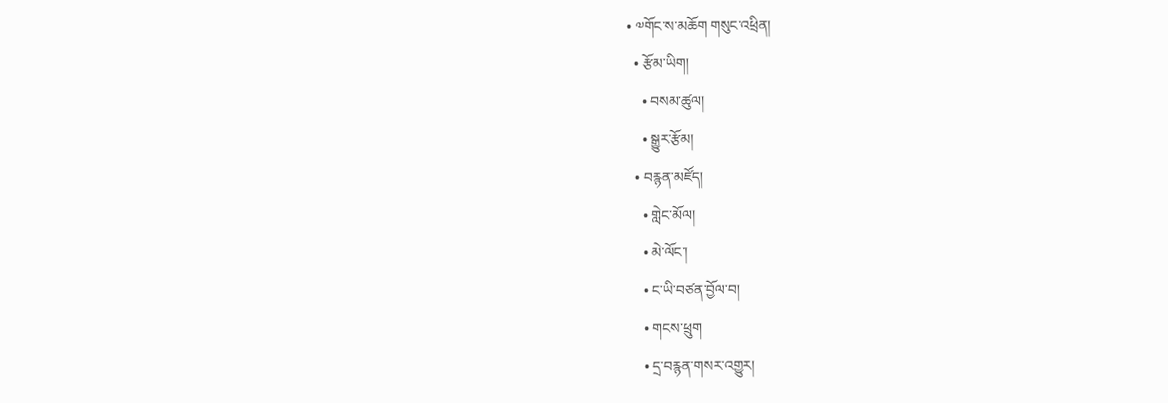• ༧གོང་ས་མཆོག གསུང་འཕྲིན།
  • རྩོམ་ཡིག།
    • བསམ་ཚུལ།
    • སྒྱུར་རྩོམ།
  • བརྙན་མཛོད།
    • གླེང་མོལ།
    • མེ་ལོང་།
    • ང་ཡི་བཙན་བྱོལ་བ།
    • གངས་ཕྲུག
    • དྲ་བརྙན་གསར་འགྱུར།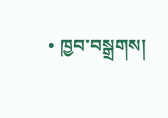• ཁྱབ་བསྒྲགས།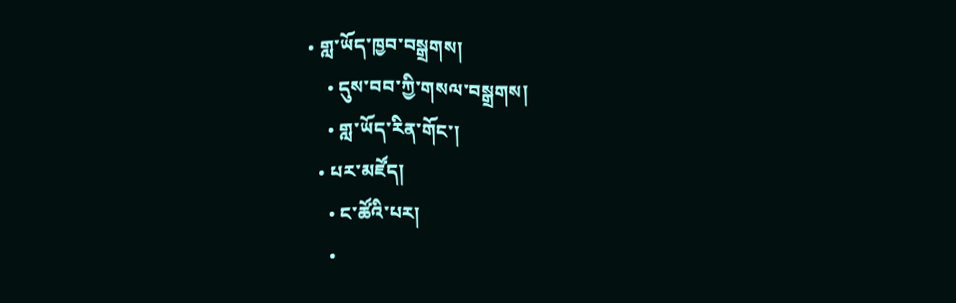• གླ་ཡོད་ཁྱབ་བསྒྲགས།
    • དུས་བབ་ཀྱི་གསལ་བསྒྲགས།
    • གླ་ཡོད་རིན་གོང་།
  • པར་མཛོད།
    • ང་ཚོའི་པར།
    •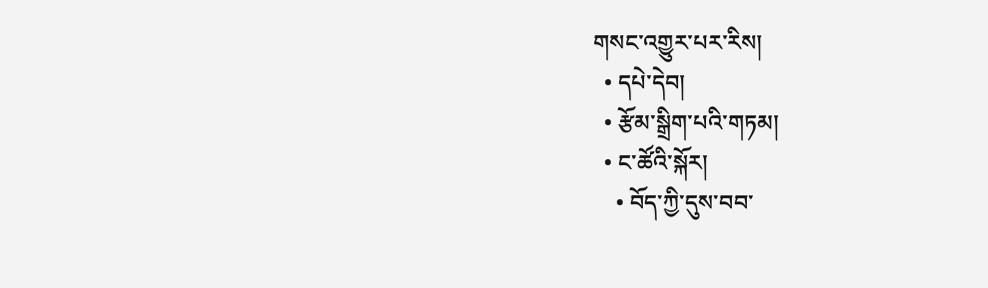གསང་འགྱུར་པར་རིས།
  • དཔེ་དེབ།
  • རྩོམ་སྒྲིག་པའི་གཏམ།
  • ང་ཚོའི་སྐོར།
    • བོད་ཀྱི་དུས་བབ་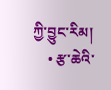ཀྱི་བྱུང་རིམ།
    • རྩ་ཆེའི་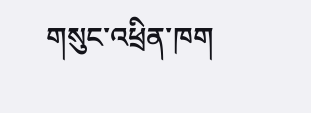གསུང་འཕྲིན་ཁག